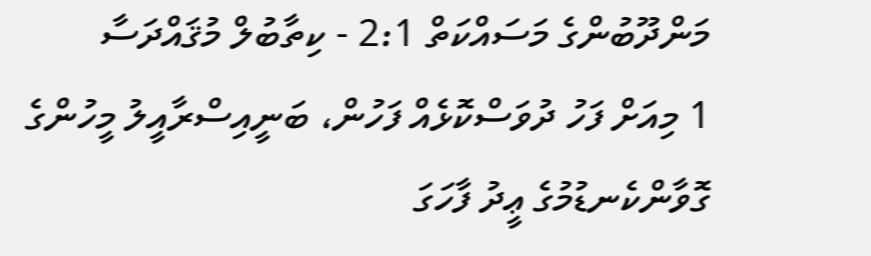މަންދޫބުންގެ މަސައްކަތް 2:1 - ކިތާބުލް މުޤައްދަސާ
1 މިއަށް ފަހު ދުވަސްކޮޅެއް ފަހުން، ބަނީއިސްރާއީލު މީހުންގެ ގޮވާންކެނޑުމުގެ ޢީދު ފާހަގަ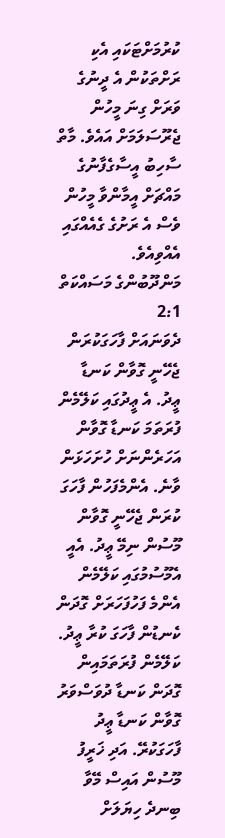ކުރުމަށްޓަކައި އެކި ރަށްތަކުން އެ ދީނުގެ ވަރަށް ގިނަ މީހުން ޖެރޫސަލަމަށް އައެވެ. މާތް ސާހިބު އީސާގެފާނުގެ މައްޗަށް އީމާންވާ މީހުން ވެސް އެ ރަށުގެ ގެއެއްގައި އެއްވިއެވެ.
މަންދޫބުންގެ މަސައްކަތް 2:1
ދެވަނައަށް ފާހަގަކުރަން ޖެހޭނީ ގޮވާން ކަނޑާ ޢީދު. އެ ޢީދުގައި ކަލޭމެން ފުރަތަމަ ކަނޑާ ގޮވާން އަހަރެންނަށް ހުށަހަޅަން ވާނެ. އެންމެފަހުން ފާހަގަ ކުރަން ޖެހޭނީ ގޮވާން މޫސުން ނިމޭ ޢީދު. އެއީ އެމޫސުމުގައި ކަލޭމެން އެންމެ ފަހުފަހަރަށް ގޮދަން ކެނޑުން ފާހަގަ ކުރާ ޢީދު.
ކަލޭމެން ފުރަތަމައިން ގޮދަން ކަނޑާ ދުވަސްވަރު ގޮވާން ކަނޑާ ޢީދު ފާހަގަކުރޭ. އަދި ޚަރީފު މޫސުން އައިސް މޭވާ ބިނދެ ހިޔަލަށް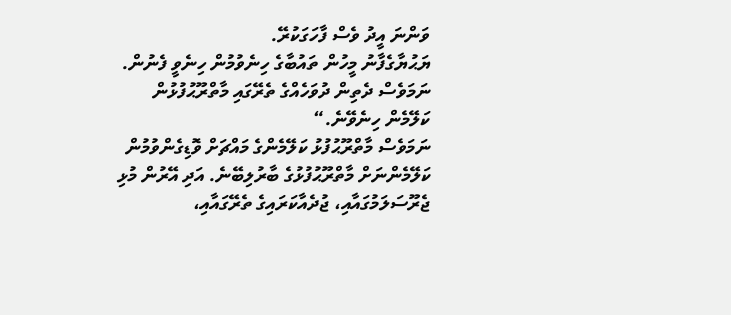ވަންނަ އީދު ވެސް ފާހަގަކުރޭ.
ޔަޙުޔާގެފާނު މީހުން ތައުބާގެ ހިނެވުމުން ހިނެވީ ފެނުން. ނަމަވެސް ދެތިން ދުވަހެއްގެ ތެރޭގައި މާތްރޫޙުފުޅުން ކަލޭމެން ހިނެވޭނެ.“
ނަމަވެސް މާތްރޫޙުފުޅު ކަލޭމެންގެ މައްޗަށް ވޮޑިގެންވުމުން ކަލޭމެންނަށް މާތްރޫޙުފުޅުގެ ބާރުލިބޭނެ. އަދި އޭރުން މުޅި ޖެރޫސަލަމުގައާއި، ޖުދެއާކަރައިގެ ތެރޭގައާއި،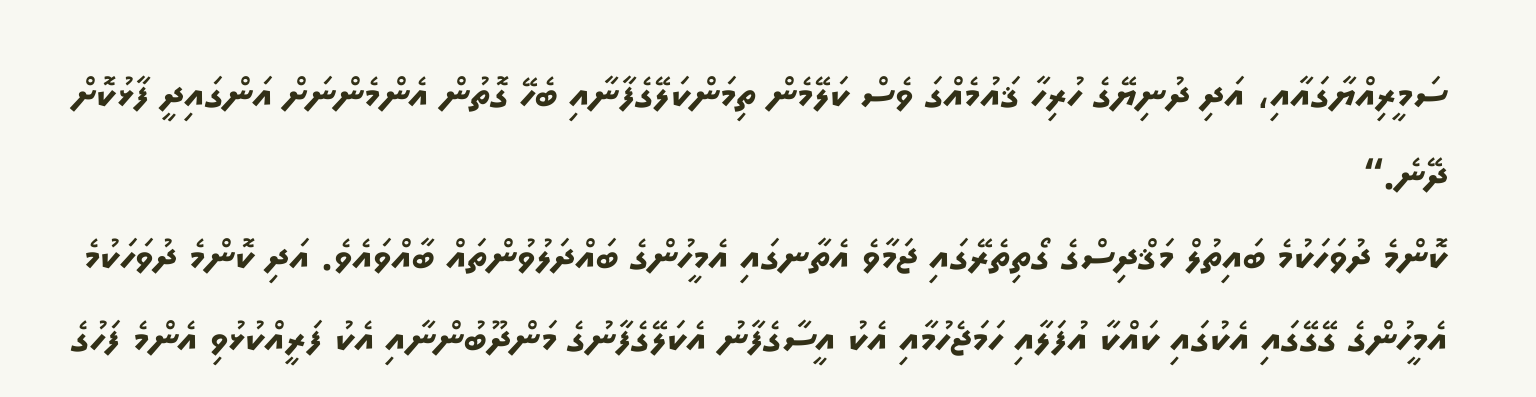ސަމީރިއްޔާގައާއި، އަދި ދުނިޔޭގެ ހުރިހާ ޤައުމެއްގަ ވެސް ކަލޭމެން ތިމަންކަލޭގެފާނާއި ބެހޭ ގޮތުން އެންމެންނަށް އަންގައިދީ ފާޅުކޮށް ދޭނެ.“
ކޮންމެ ދުވަހަކުމެ ބައިތުލް މަޤްދިސްގެ ގޯތިތެރޭގައި ޖަމާވެ އެތާނގައި އެމީހުންގެ ބައްދަލުވުންތައް ބާއްވައެވެ. އަދި ކޮންމެ ދުވަހަކުމެ އެމީހުންގެ ގޭގޭގައި އެކުގައި ކައްކާ އުފަލާއި ހަމަޖެހުމާއި އެކު އީސާގެފާނު އެކަލޭގެފާނުގެ މަންދޫބުންނާއި އެކު ފަރީއްކުޅުވި އެންމެ ފަހުގެ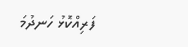ފަރިއްކޮޅު ހަނދުމަ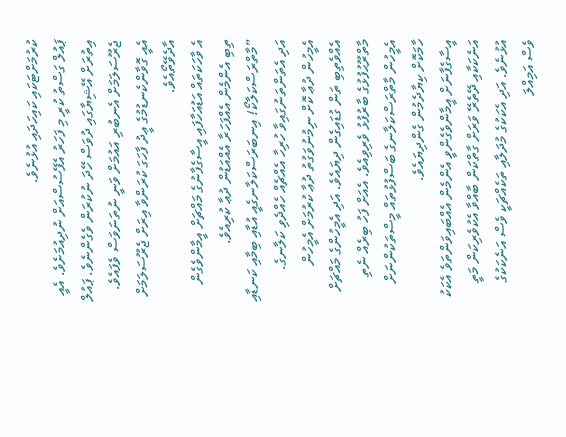ކުރުމަށްޓަކައި ކައިހަދައި އުޅުނެވެ.
ޕައުލް ގަސްތު ކުރީ މި ފަހަރު އެފޭސުސްއަށް ނުދިއުމަށެވެ. އެއީ އިތުރަށް އޭޝިޔާގައި ދުވަސް ހޭދަ ނުކުރަން ވެގެންނެވެ. ޕައުލް ޖެރޫސަލަމަށް އެނބުރި އައުމަށް ވަނީ ނުތަނަވަސް ވެފައެވެ. އެއީ ގޮވާންކެނޑުމުގެ ޢީދު ފާހަގަ ކުރަންވާ އިރަށް ޖެރޫސަލަމަށް އާދެވޭތޯއެވެ.
އެ ވާހަކަތައް އަޑުއަހާފައި އީސާގެފާނުގެ މައްޗަށް އީމާންވެގެން ތިބި އެންމެން އެއްފަހަރާ އެއްއަޑުން ދުޢާ ކުރިއެވެ. ”މާތްރަސްކަލާކޯ! އިނބަރަސްކަލާނގެއީ އުޑާއި ބިމާއި ކަނޑާއި އަދި އެތަންތަނުގައިވާ ހުރިހާ އެއްޗެއް ހެއްދެވި ކަލާނގެ.
އެމީހުން ދުޢާ ކޮށް ނިމުނުވަގުތު ދުޢާ ކުރުމަށް އެމީހުން އެއްވެތިބި ތަން ގުޑައިގެން ދިޔައެވެ. އަދި އެމީހުންގެ މައްޗަށް މާތްރޫޙުފުޅުގެ ބާރުފުޅު ވެރިވިއެވެ. އެއަށް ފަހު ބިރެއް ނެތި އެމީހުން މާތްރަސްކަލާނގެ ބަސްފުޅުތައް މީސްތަކުންނަށް ހާމަކޮށް ކިޔާދެމުން ގެންދިޔައެވެ.
އީސާގެފާނަށް އީމާންވެގެންވީ އެންމެން އެއްބައިވަންތަވެ އެކަކު އަނެކަކާއި ދޭތެރޭ ވަރަށް ގާތްކަން ބާއްވާ އެކުވެރިކަން މަތީ އުޅުނެވެ. އަދި އެކަކުގެ މުދަލާއި ތަކެއްޗަކީ ވެސް އަނެކަކުގެ ވެސް އަމިއްލަ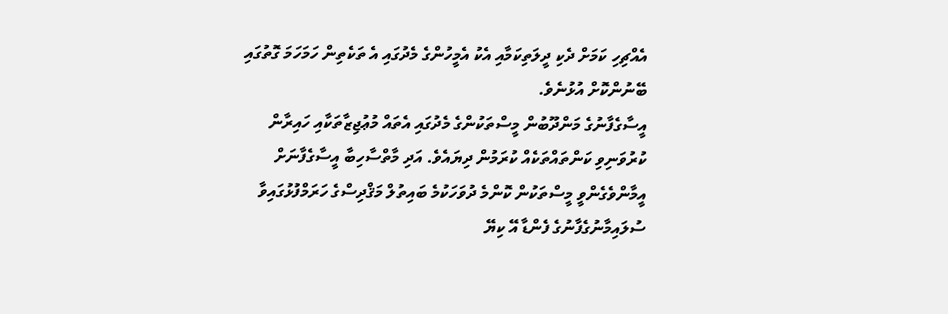އެއްޗިހި ކަމަށް ދެކި ދީލަތިކަމާއި އެކު އެމީހުންގެ މެދުގައި އެ ތަކެތިން ހަމަހަމަ ގޮތުގައި ބޭނުންކޮށް އުޅުނެވެ.
އީސާގެފާނުގެ މަންދޫބުން މީސްތަކުންގެ މެދުގައި އެތައް މުޢުޖިޒާތަކާއި ހައިރާން ކުރުވަނިވި ކަންތައްތަކެއް ކުރަމުން ދިޔައެވެ. އަދި މާތްސާހިބާ އީސާގެފާނަށް އީމާންވެގެންވީ މީސްތަކުން ކޮންމެ ދުވަހަކުމެ ބައިތުލް މަޤްދިސްގެ ހަރަމްފުޅުގައިވާ ސުލައިމާނުގެފާނުގެ ފެންޑާ އޭ ކިޔޭ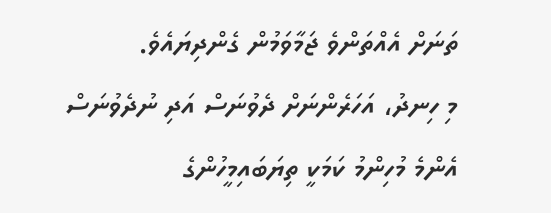ތަނަށް އެއްތަންވެ ޖަމާވަމުން ގެންދިޔައެވެ.
މި ހިނދު، އަހަރެންނަށް ދެވުނަސް އަދި ނުދެވުނަސް އެންމެ މުހިންމު ކަމަކީ ތިޔަބައިމީހުންގެ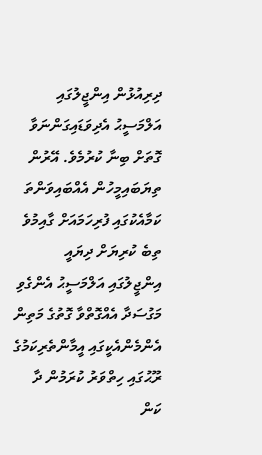ދިރިއުޅުން އިންޖީލުގައި އަލްމަސީޙު އެދިވަޑައިގަންނަވާ ގޮތަށް ބިނާ ކުރުމެވެ. އޭރުން ތިޔަބައިމީހުން އެއްބައިވަންތަ ކަމާއެކުގައި ފުރިހަމައަށް ގާއިމުވެ ތިބެ ކުރިޔަށް ދިޔައީ އިންޖީލުގައި އަލްމަސީޙު އެންގެވި މަގުސަދާ އެއްގޮތްވާ ގޮތުގެ މަތިން އެންމެންއެކީގައި އީމާންތެރިކަމުގެ ރޫޙުގައި ހިތްވަރު ކުރަމުން ދާ ކަން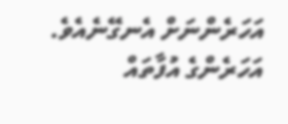އަހަރެންނަށް އެނގޭނެއެވެ.
އަހަރެންގެ އުފާތައް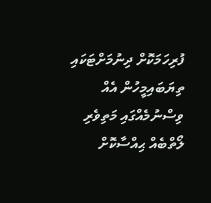ފުރިހަމަކޮށް ދިނުމަށްޓަކައި ތިޔަބައިމީހުން އެއް ވިސްނުމެއްގައި މަތިވެރި ލޯތްބެއް ޙިއްސާކޮށް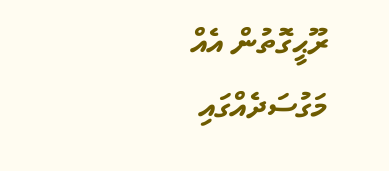ރޫޙީގޮތުން އެއް މަގުސަދެއްގައި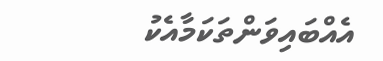އެއްބައިވަންތަކަމާއެކު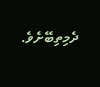ދެމިތިބޭށެވެ.